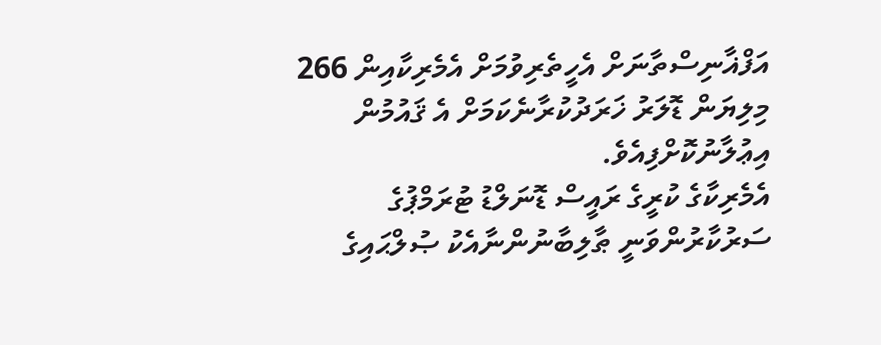އަފްޣާނިސްތާނަށް އެހީތެރިވުމަށް އެމެރިކާއިން 266 މިލިޔަން ޑޮލަރު ޚަރަދުކުރާނެކަމަށް އެ ޤައުމުން އިޢުލާނުކޮށްފިއެވެ.
އެމެރިކާގެ ކުރީގެ ރައީސް ޑޮނަލްޑު ޓުރަމްޕުގެ ސަރުކާރުންވަނީ ޠާލިބާނުންނާއެކު ޞުލްޙައިގެ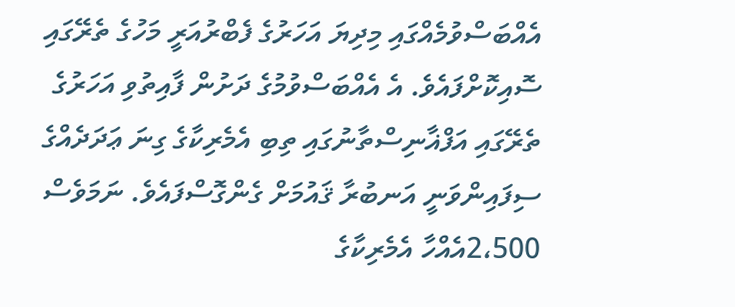އެއްބަސްވުމެއްގައި މިދިޔަ އަހަރުގެ ފެބްރުއަރީ މަހުގެ ތެރޭގައި ސޮއިކޮށްފައެވެ. އެ އެއްބަސްވުމުގެ ދަށުން ފާއިތުވި އަހަރުގެ ތެރޭގައި އަފްޣާނިސްތާނުގައި ތިބި އެމެރިކާގެ ގިނަ ޢަދަދެއްގެ ސިފައިންވަނީ އަނބުރާ ޤައުމަށް ގެންގޮސްފައެވެ. ނަމަވެސް 2،500އެއްހާ އެމެރިކާގެ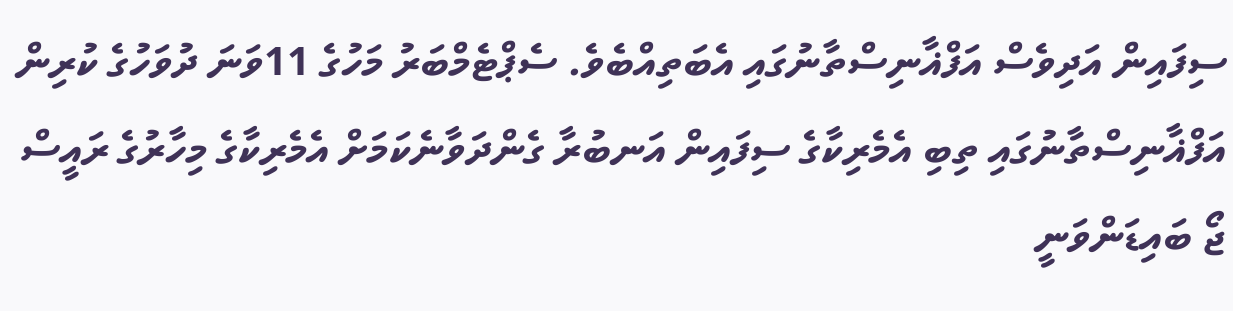ސިފައިން އަދިވެސް އަފްޣާނިސްތާނުގައި އެބަތިއްބެވެ. ސެޕްޓެމްބަރު މަހުގެ 11ވަނަ ދުވަހުގެ ކުރިން އަފްޣާނިސްތާނުގައި ތިބި އެމެރިކާގެ ސިފައިން އަނބުރާ ގެންދަވާނެކަމަށް އެމެރިކާގެ މިހާރުގެ ރައީސް ޖޯ ބައިޑަންވަނީ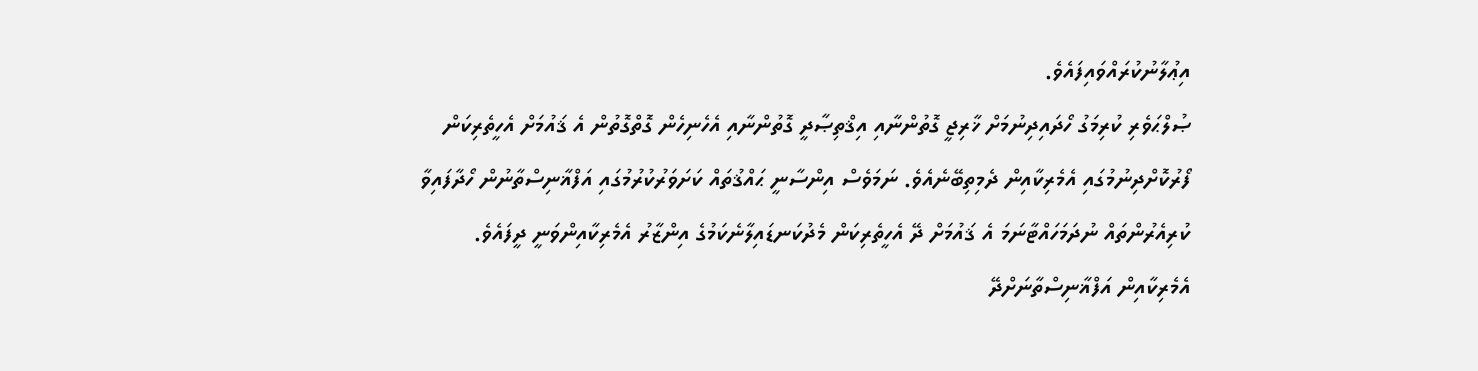އިޢުލާނުކުރައްވައިފައެވެ.
ޞުލްޙަވެރި ކުރިމަގު ހޯދައިދިނުމަށް ޚާރިޖީ ގޮތުންނާއި އިޤްތިޞާދީ ގޮތުންނާއި އެހެނިހެން ގޮތްގޮތުން އެ ޤައުމަށް އެހީތެރިކަން ފޯރުކޮށްދިނުމުގައި އެމެރިކާއިން ދެމިތިބޭނެއެވެ. ނަމަވެސް އިންސާނީ ޙައްޤުތައް ކަށަވަރުކުރުމުގައި އަފްޣާނިސްތާނުން ހޯދާފައިވާ ކުރިއެރުންތައް ނުދަމަހައްޓާނަމަ އެ ޤައުމަށް ދޭ އެހީތެރިކަން މެދުކަނޑައިލާނެކަމުގެ އިންޒާރު އެމެރިކާއިންވަނީ ދީފައެވެ.
އެމެރިކާއިން އަފްޣާނިސްތާނަށްދޭ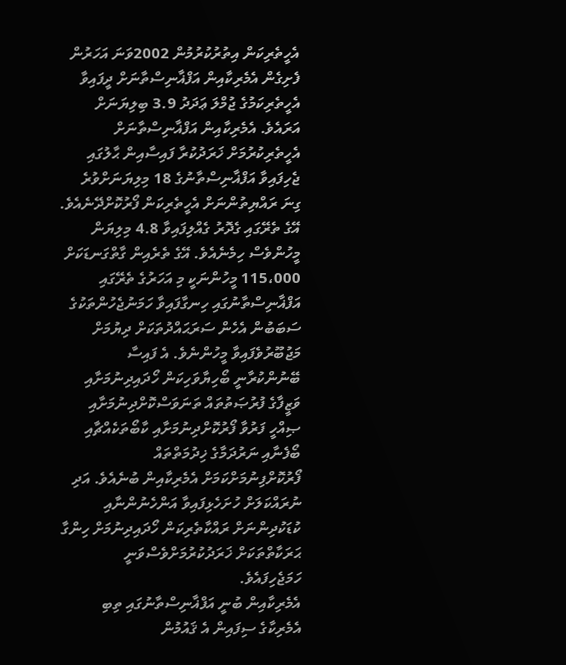އެހީތެރިކަން އިތުރުކުރުމުން 2002ވަނަ އަހަރުން ފެށިގެން އެމެރިކާއިން އަފްޣާނިސްތާނަށް ދީފައިވާ އެހީތެރިކަމުގެ ޖުމްލަ ޢަދަދު 3.9 ބިލިޔަނަށް އަރައެވެ. އެމެރިކާއިން އަފްޣާނިސްތާނަށް އެހީތެރިކުރުމަށް ޚަރަދުކުރާ ފައިސާއިން ޙާލުގައި ޖެހިފައިވާ އަފްޣާނިސްތާނުގެ 18 މިލިޔަނަށްވުރެ ގިނަ ރައްޔިތުންނަށް އެހީތެރިކަން ފޯރުކޮށްދޭނެއެވެ. އޭގެ ތެރޭގައި ގެދޮރު ގެއްލިފައިވާ 4.8 މިލިޔަން މީހުންވެސް ހިމެނެއެވެ. އޭގެ ތެރެއިން ގާތްގަނޑަކަށް 115،000 މީހުންނަކީ މި އަހަރުގެ ތެރޭގައި އަފްޣާނިސްތާނުގައި ހިނގާފައިވާ ހަމަނުޖެހުންތަކުގެ ސަބަބުން އެހެން ސަރަޙައްދުތަކަށް ދިޔުމަށް މަޖުބޫރުވެފައިވާ މީހުންނެވެ. އެ ފައިސާ ބޭނުންކުރާނީ ބޯހިޔާވަހިކަން ހޯދައިދިނުމަށާއި ވަޒީފާގެ ފުރުޞަތުތައް ތަނަވަސްކޮށްދިނުމަށާއި ޞިއްހީ ފަރުވާ ފޯރުކޮށްދިނުމަށާއި ކާބޯތަކެއްޗާއި ބޯފެނާއި ނަރުދަމާގެ ޚިދުމަތްތައް ފޯރުކޮށްފިނުމަށްކަމަށް އެމެރިކާއިން ބުނެއެވެ. އަދި ނުރައްކަލަށް ހުށަހެޅިފައިވާ އަންހެނުންނާއި ކުޑަކުދިންނަށް ރައްކާތެރިކަން ހޯދައިދިނުމަށް ހިންގާ ޙަރަކާތްތަކަށް ޚަރަދުކުރުމަށްވެސްވަނީ ހަމަޖެހިފައެވެ.
އެމެރިކާއިން ބުނީ އަފްޣާނިސްތާނުގައި ތިބި އެމެރިކާގެ ސިފައިން އެ ޤައުމުން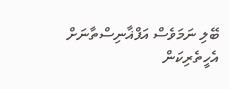ބޭލި ނަމަވެސް އަފްޣާނިސްތާނަށް އެހީތެރިކަން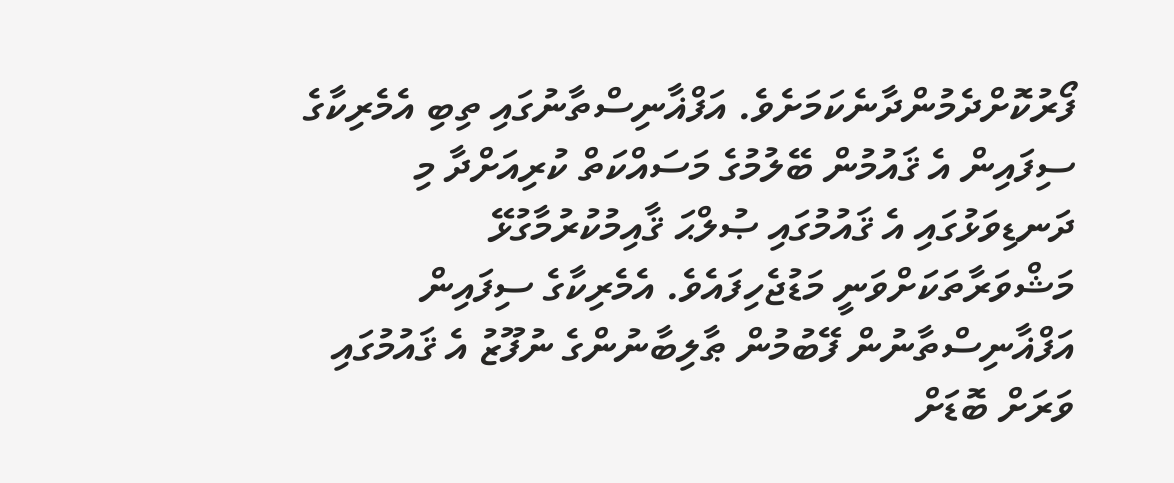ފޯރުކޮށްދެމުންދާނެކަމަށެވެ. އަފްޣާނިސްތާނުގައި ތިބި އެމެރިކާގެ ސިފައިން އެ ޤައުމުން ބޭލުމުގެ މަސައްކަތް ކުރިއަށްދާ މި ދަނޑިވަޅުގައި އެ ޤައުމުގައި ޞުލްޙަ ޤާއިމުކުރުމާގުޅޭ މަޝްވަރާތަކަށްވަނީ މަޑުޖެހިފައެވެ. އެމެރިކާގެ ސިފައިން އަފްޣާނިސްތާނުން ފޭބުމުން ޠާލިބާނުންގެ ނުފޫޒު އެ ޤައުމުގައި ވަރަށް ބޮޑަށް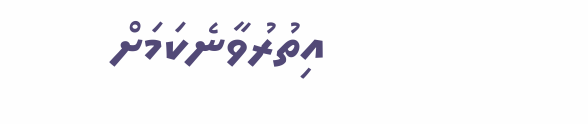އިތުރުވާނެކަމަށް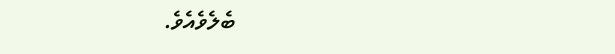ބެލެވެއެވެ.